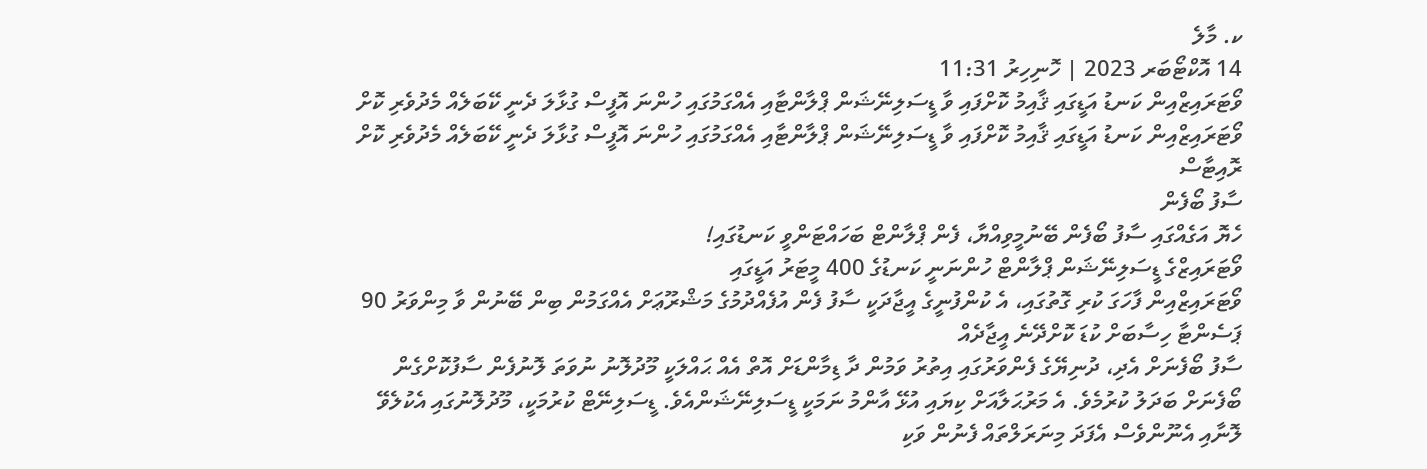ކ. މާލެ
14 އޮކްޓޯބަރ 2023 | ހޮނިހިރު 11:31
ވޯޓަރައިޒްއިން ކަނޑު އަޑީގައި ޤާއިމު ކޮށްފައި ވާ ޑީސަލިނޭޝަން ޕްލާންޓާއި އެއްގަމުގައި ހުންނަ އޮފީސް ގުޅާލަ ދެނީ ކޭބަލެއް މެދުވެރި ކޮށް
ވޯޓަރައިޒްއިން ކަނޑު އަޑީގައި ޤާއިމު ކޮށްފައި ވާ ޑީސަލިނޭޝަން ޕްލާންޓާއި އެއްގަމުގައި ހުންނަ އޮފީސް ގުޅާލަ ދެނީ ކޭބަލެއް މެދުވެރި ކޮށް
ރޮއިޓާސް
ސާފު ބޯފެން
ހެޔޮ އަގެއްގައި ސާފު ބޯފެން ބޭނުމީވިއްޔާ، ފެން ޕްލާންޓް ބަހައްޓަންވީ ކަނޑުގައި!
ވޯޓަރައިޒްގެ ޑީސަލިނޭޝަން ޕްލާންޓް ހުންނަނީ ކަނޑުގެ 400 މީޓަރު އަޑީގައި
ވޯޓަރައިޒްއިން ފާހަގަ ކުރި ގޮތުގައި، އެ ކުންފުނީގެ އީޖާދަކީ ސާފު ފެން އުފެއްދުމުގެ މަޝްރޫޢަށް އެއްގަމުން ބިން ބޭނުން ވާ މިންވަރު 90 ޕަސެންޓާ ހިސާބަށް ކުޑަ ކޮށްދޭނެ އީޖާދެއް
ސާފު ބޯފެނަށް އެދި، ދުނިޔޭގެ ފެންވަރުގައި އިތުރު ވަމުން ދާ ޑިމާންޑަށް އޮތް އެއް ޙައްލަކީ މޫދުލޮނު ނުވަތަ ލޮނުފެން ސާފުކޮށްގެން ބޯފެނަށް ބަދަލު ކުރުމެވެ. އެ މަރުޙަލާއަށް ކިޔައި އުޅޭ އާންމު ނަމަކީ ޑީސަލިނޭޝަންއެވެ. ޑީސަލިނޭޓް ކުރުމަކީ، މޫދުލޮނުގައި އެކުލެވޭ ލޮނާއި އެނޫންވެސް އެފަދަ މިނަރަލްތައް ފެނުން ވަކި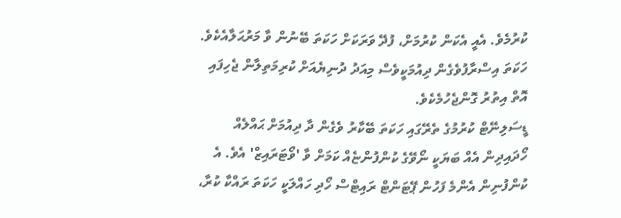ކުރުމެވެ. އެއީ އެކަން ކުރުމަށް، ފުދޭ ވަރަކަށް ހަކަތަ ބޭނުން ވާ މަރުޙަލާއެކެވެ. ހަކަތަ އިސްރާފުވެގެން ދިއުމަކީވެސް މިއަދު ދުނިޔެއަށް ކުރިމަތިލާން ޖެހިފައި އޮތް އިތުރު ގޮންޖެހުމެކެވެ.
ޑީސަލިނޭޓް ކުރުމުގެ ތެރޭގައި ހަކަތަ ބޭކާރު ވެގެން ދާ ދިއުމަށް ޙައްލެއް ހޯދައިދިން އެއް ބަޔަކީ ނޯވޭގެ ކުންފުންޏެއް ކަމަށް ވާ 'ވޯޓަރައިޒް' އެވެ. އެ ކުންފުނިން އެންމެ ފަހުން ޕޭޓަންޓް ރައިޓްސް ހޯދި ހައްލަކީ ހަކަތަ ރައްކާ ކުރާ،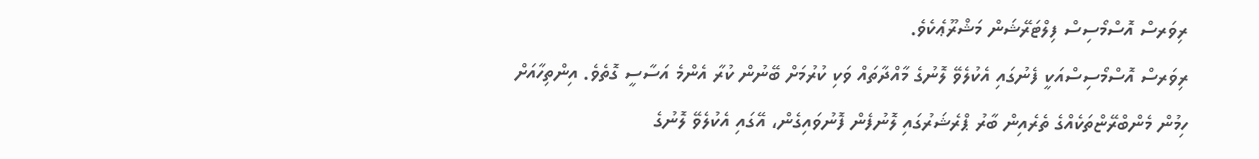ރިވަރސް އޮސްމޯސިސް ފިލްޓަރޭޝަން މަޝްރޫޢެކެވެ.
ރިވަރސް އޮސްމޯސިސްއަކީ ފެނުގައި އެކުލެވޭ ލޮނުގެ މާއްދާތައް ވަކި ކުރުމަށް ބޭނުން ކުރާ އެންމެ އަސާސީ ގޮތެވެ. އިންތިހާއަށް ހިމުން މެންބްރޭޏްތަކެއްގެ ތެރެއިން ބާރު ޕްރެޝަރުގައި ލޮނުފެން ފޮނުވައިގެން، އޭގައި އެކުލެވޭ ލޮނުގެ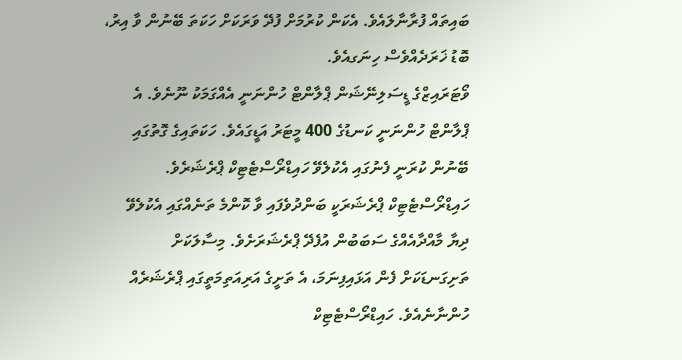ބައިތައް ފުރާނާލައެވެ. އެކަން ކުރުމަށް ފުދޭ ވަރަކަށް ހަކަތަ ބޭނުން ވާ އިރު، ބޮޑު ޚަރަދެއްވެސް ހިނަގއެވެ.
ވޯޓަރައިޒްގެ ޑީސަލިނޭޝަން ޕްލާންޓް ހުންނަނީ އެއްގަމަކު ނޫނެވެ. އެ ޕްލާންޓް ހުންނަނީ ކަނޑުގެ 400 މީޓަރު އަޑީގައެވެ. ހަކަތައިގެ ގޮތުގައި ބޭނުން ކުރަނީ ފެނުގައި އެކުލެވޭ ހައިޑްރޯސްޓެޓިކް ޕްރެޝަރެވެ. ހައިޑްރޯސްޓެޓިކް ޕްރެޝަރަކީ ބަންދުވެފައި ވާ ކޮންމެ ތަނެއްގައި އެކުލެވޭ ދިޔާ މާއްދާއެއްގެ ސަބަބުން އުފެދޭ ޕްރެޝަރަށެވެ. މިސާލަކަށް ތަށިގަނޑަކަށް ފެން އަޅައިފިނަމަ، އެ ތަށީގެ އަރިއަތިމަތީގައި ޕްރެޝަރެއް ހުންނާނެއެވެ. ހައިޑްރޯސްޓެޓިކް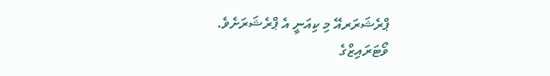ޕްރެޝަރަރއޭ މި ކިއަނީ އެ ޕްރެޝަރަށެވެ.
ވޯޓަރައިޒްގެ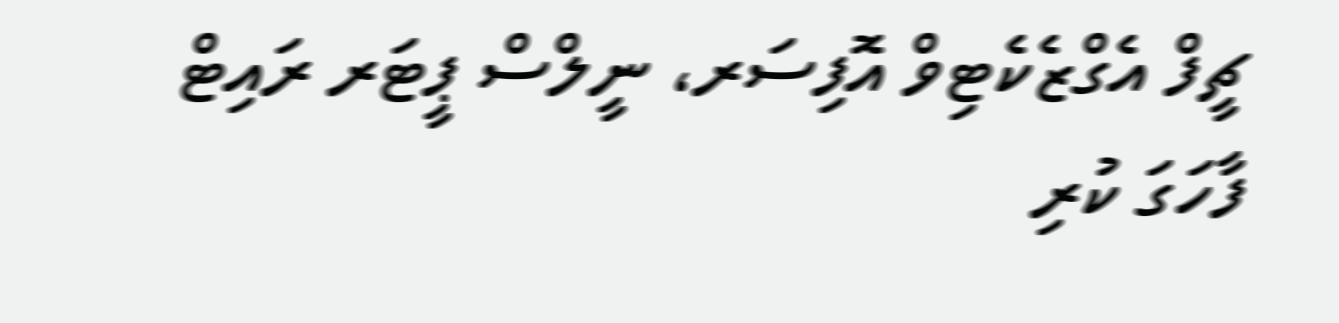ޗީފް އެގްޒެކެޓިވް އޮފިސަރ، ނީލްސް ޕީޓަރ ރައިޓް ފާހަގަ ކުރި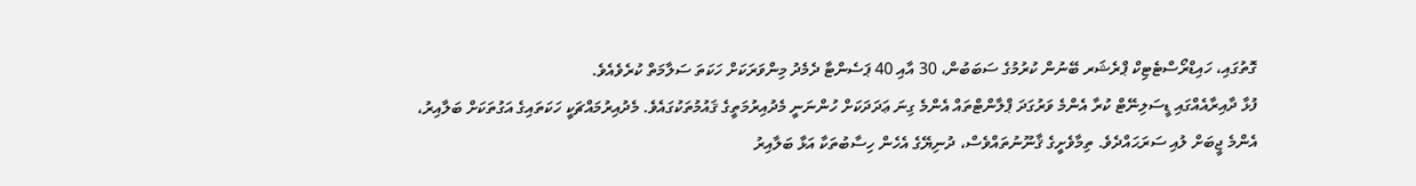ގޮތުގައި، ހައިޑްރޯސްޓެޓިކް ޕްރެޝަރ ބޭނުން ކުރުމުގެ ސަބަބުން، 30 އާއި 40 ޕަސެންޓާ ދެމެދު މިންވަރަކަށް ހަކަތަ ސަލާމަތް ކުރެވެއެވެ.
ފުޅާ ދާއިރާއެއްގައި ޑީސަލިނޭޓް ކުރާ އެންމެ ވަރުގަދަ ޕްލާންޓްތައް އެންމެ ގިނަ ޢަދަދަކަށް ހުންނަނީ މެދުއިރުމަތީގެ ޤައުމުތަކުގައެވެ. މެދުއިރުމައްޗަކީ ހަކަތައިގެ އަގުތަކަށް ބަލާއިރު، އެންމެ ޖީބަށް ލުއި ސަރަޙައްދެވެ. ތިމާވެށީގެ ޤާނޫނުތައްވެސް، ދުނިޔޭގެ އެހެން ހިސާބުތަކާ އަޅާ ބަލާއިރު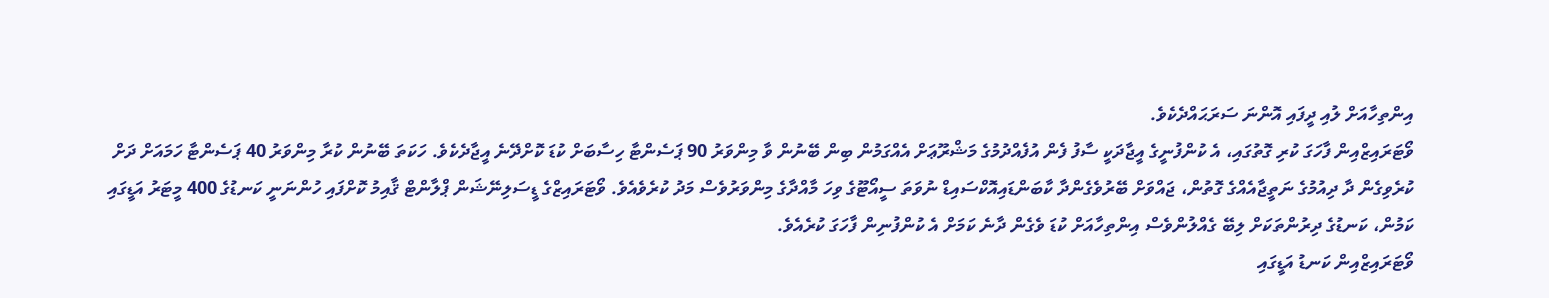އިންތިހާއަށް ލުއި ދީފައި އޮންނަ ސަރަޙައްދެކެވެ.
ވޯޓަރައިޒްއިން ފާހަގަ ކުރި ގޮތުގައި، އެ ކުންފުނީގެ އީޖާދަކީ ސާފު ފެން އުފެއްދުމުގެ މަޝްރޫޢަށް އެއްގަމުން ބިން ބޭނުން ވާ މިންވަރު 90 ޕަސެންޓާ ހިސާބަށް ކުޑަ ކޮށްދޭނެ އީޖާދެކެވެ. ހަކަތަ ބޭނުން ކުރާ މިންވަރު 40 ޕަސެންޓާ ހަމައަށް ދަށް ކުރެވިގެން ދާ ދިއުމުގެ ނަތީޖާއެއްގެ ގޮތުން، ޖައްވަށް ބޭރުވެގެންދާ ކާބަންޑައިއޮކްސައިޑް ނުވަތަ ސީއޯޓޫގެ ވިހަ މާއްދާގެ މިންވަރުވެސް މަދު ކުރެވެއެވެ. ވޯޓަރައިޒްގެ ޑީސަލިނޭޝަން ޕްލާންޓް ޤާއިމު ކޮށްފައި ހުންނަނީ ކަނޑުގެ 400 މީޓަރު އަޑީގައި ކަމުން، ކަނޑުގެ ދިރުންތަކަށް ލިބޭ ގެއްލުންވެސް އިންތިހާއަށް ކުޑަ ވެގެން ދާނެ ކަމަށް އެ ކުންފުނިން ފާހަގަ ކުރެއެވެ.
ވޯޓަރައިޒްއިން ކަނޑު އަޑީގައި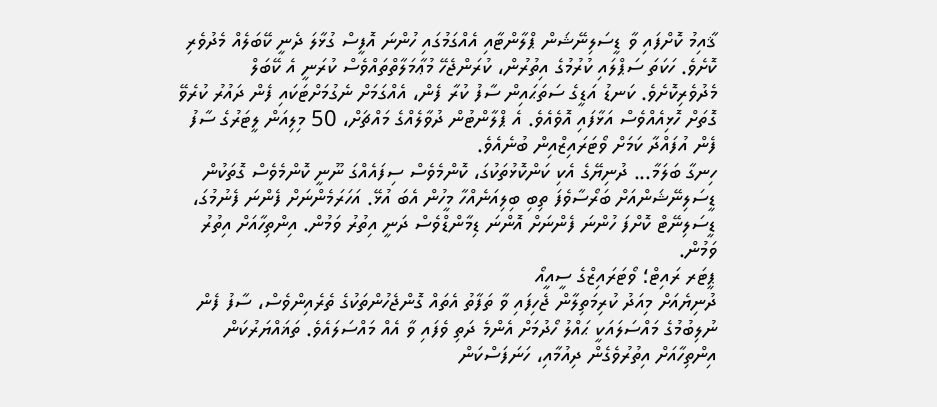ޤާއިމު ކޮށްފައި ވާ ޑީސަލިނޭޝަން ޕްލާންޓާއި އެއްގަމުގައި ހުންނަ އޮފީސް ގުޅާލަ ދެނީ ކޭބަލެއް މެދުވެރި ކޮށެވެ. ހަކަތަ ސަޕްލައި ކުރުމުގެ އިތުރުން، ކުރަންޖެހޭ މުޢާމަލާތްތައްވެސް ކުރަނީ އެ ކޭބަލް މެދުވެރިކޮށެވެ. ކަނޑު އަޑީގެ ސަތަޙައިން ސާފު ކުރާ ފެން، އެއްގަމަށް ނެގުމަށްޓަކައި ފެން ދައުރު ކުރެވޭ ގޮތަށް ހޮޅިއެއްވެސް އަޅާފައި އޮވެއެވެ. އެ ޕްލާންޓުން ދުވާލެއްގެ މައްޗަށް، 50 މިލިއަން ލީޓަރުގެ ސާފު ފެން އުފައްދާ ކަމަށް ވޯޓަރައިޒްއިން ބުނެއެވެ.
ހިނގާ ބަލަމާ... ދުނިޔޭގެ އެކި ކަންކޮޅުތަކުގަ، ކޮންމެވެސް ސިފައެއްގަ ނޫނީ ކޮންމެވެސް ގޮތަކުން ޑީސަލިނޭޝަންއަށް ބަރޯސާވެފަ ތިބި ބިލިއަނެއްހާ މީހުން އެބަ އުޅޭ. އަހަރަމެންނަށް ފެންނަ ފެނުމުގަ، ޑީސަލިނޭޓް ކޮށްފަ ހުންނަ ފެންނަށް އޮންނަ ޑިމާންޑްވެސް ދަނީ އިތުރު ވަމުން. އިންތިހާއަށް އިތުރު ވަމުން.
ޕީޓަރ ރައިޓް؛ ވޯޓަރައިޒްގެ ސީއީއޯ
ދުނިޔެއަށް މިއަދު ކުރިމަތިލާން ޖެހިފައި ވާ ތަފާތު އެތައް ގޮންޖެހުންތަކުގެ ތެރެއިންވެސް، ސާފު ފެން ނުލިބުމުގެ މައްސަލައަކީ ޙައްލު ހޯދުމަށް އެންމެ ދަތި ވެފައި ވާ އެއް މައްސަލައެވެ. ތަޣައްޔަރުކަން އިންތިހާއަށް އިތުރުވެގެން ދިއުމާއި، ހަނަފަސްކަން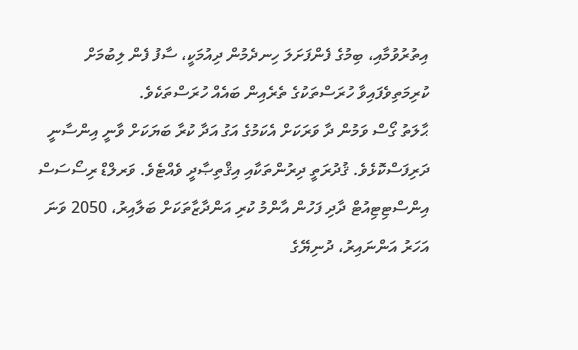އިތުރުވުމާއި، ބިމުގެ ފެންފަށަލަ ހިނދެމުން ދިއުމަކީ، ސާފު ފެން ލިބުމަށް ކުރިމަތިވެފައިވާ ހުރަސްތަކުގެ ތެރެއިން ބައެއް ހުރަސްތަކެވެ.
ޙާލަތު ގޯސް ވަމުން ދާ ވަރަކަށް އެކަމުގެ އަގު އަދާ ކުރާ ބަޔަކަށް ވާނީ އިންސާނީ ދަރިފަސްކޮޅެވެ. ޤުދުރަތީ ދިރުންތަކާއި އިޤްތިޞާދީ ވެއްޓެވެ. ވަރލްޑް ރިސޯސަސް އިންސްޓިޓިއުޓް ދާދި ފަހުން އާންމު ކުރި އަންދާޒާތަކަށް ބަލާއިރު، 2050 ވަނަ އަހަރު އަންނައިރު، ދުނިޔޭގެ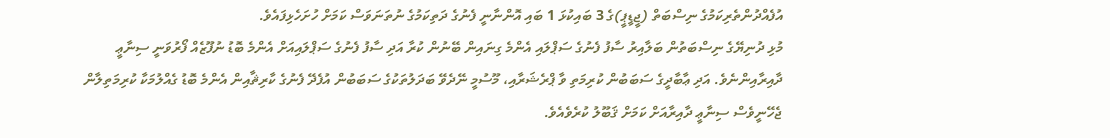އުފެއްދުންތެރިކަމުގެ ނިސްބަތް (ޖީޑީޕީ)ގެ 3 ބައިކުޅަ 1 ބައި އޮންނާނީ ފެނުގެ ދަތިކަމުގެ ނުތަނަވަސް ކަމަށް ހުށަހެޅިފައެވެ.
މުޅި ދުނިޔޭގެ ނިސްބަތުން ބަލާއިރު ސާފު ފެނުގެ ސަޕްލައި އެންމެ ގިނައިން ބޭނުން ކުރާ އަދި ސާފު ފެނުގެ ސަޕްލައިއަށް އެންމެ ބޮޑު ނުފޫޒެއް ފޯރުވަނީ ސިނާޢީ ދާއިރާއިންނެވެ. އަދި ޢާބާދީގެ ސަބަބުން ކުރިމަތި ވާ ޕްރެޝަރާއި، މޫސުމީ ނޭދެވޭ ބަދަލުތަކުގެ ސަބަބުން އުފެދޭ ފެނުގެ ކާރިޘާއިން އެންމެ ބޮޑު ގެއްލުމަކާ ކުރިމަތިލާން ޖެހޭނީވެސް ސިނާޢީ ދާއިރާއަށް ކަމަށް ޤަބޫލު ކުރެވެއެވެ.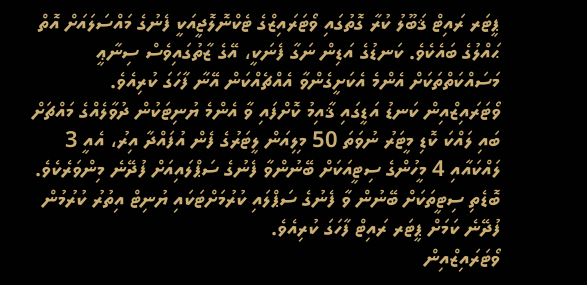ޕީޓަރ ރައިޓް ޤަބޫލު ކުރާ ގޮތުގައި ވޯޓަރައިޒްގެ ޓެކްނޮލޮޖީއަކީ ފެނުގެ މައްސަލައަށް އޮތް ޙައްލުގެ ބައެކެވެ. ކަނޑުގެ އަޑިން ނަގާ ފެނަކީ، އޭގެ ޒާތުގައިވެސް ސިނާޢީ މަސައްކަތްތަކަށް އެންމެ އެކަށީގެންވާ އެއްޗެއްކަން އޭނާ ފާހަގަ ކުރިއެވެ.
ވޯޓަރައިޒްއިން ކަނޑު އަޑީގައި ޤާއިމު ކޮށްފައި ވާ އެންމެ ޔުނިޓަކުން ދުވާލެއްގެ މައްޗަށް ބައި ލައްކަ ކޮޑި މީޓަރު ނުވަތަ 50 މިލިއަން ލީޓަރުގެ ފެން އުފައްދާ އިރު، އެއީ 3 ލައްކައާއި 4 މީހުންގެ ސިޓީއަކަށް ބޭނުންވާ ފެނުގެ ސަޕްލައިއަށް ފުދޭނެ މިންވަރެކެވެ. ބޮޑެތި ސިޓީތަކަށް ބޭނުން ވާ ފެނުގެ ސަޕްލައި ކުރުމަށްޓަކައި ޔުނިޓް އިތުރު ކުރުމުން ފުދޭނެ ކަމަށް ޕީޓަރ ރައިޓް ފާހަގަ ކުރިއެވެ.
ވޯޓަރައިޒްއިން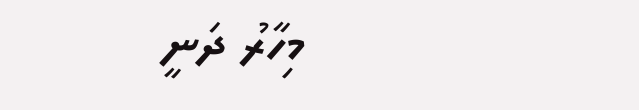މިހާރު ދަނީ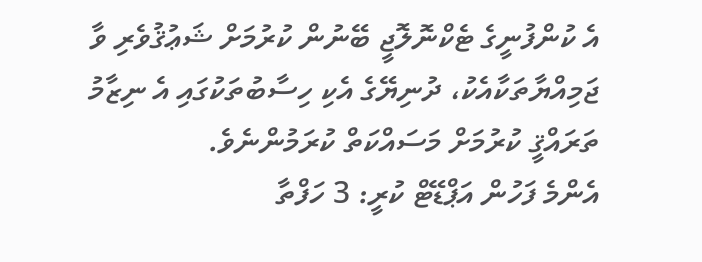އެ ކުންފުނީގެ ޓެކްނޮލޮޖީ ބޭނުން ކުރުމަށް ޝަޢުޤުވެރި ވާ ޖަމިއްޔާތަކާއެކު، ދުނިޔޭގެ އެކި ހިސާބުތަކުގައި އެ ނިޒާމު ތަރައްޤީ ކުރުމަށް މަސައްކަތް ކުރަމުންނެވެ.
އެންމެ ފަހުން އަޕްޑޭޓް ކުރީ: 3 ހަފްތާ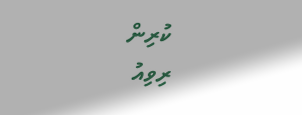ކުރިން
ރިވިއު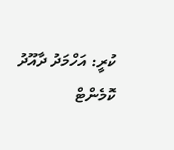ކުރީ: އަހްމަދު ދާއޫދު
ކޮމެންޓް